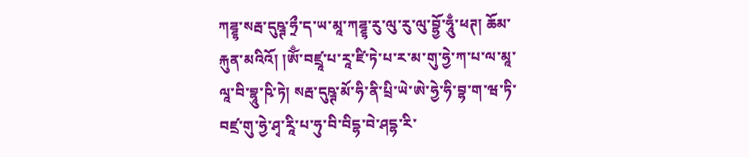ཀཌྜྷ་སརྦ་དུཥྚ་ཧྲྀ་ད་ཡ་མཱ་ཀཌྜྷ་རུ་ལུ་རུ་ལུ་བྷྱོ་ཧཱུྃ་ཕཊ། ཆོམ་རྐུན་མའིའོ། །ཨོྃ་བཛྲཱ་པ་རཱ་ཛི་ཏེ་པ་ར་མ་གུ་ཧྱེ་ཀ་པ་ལ་མཱ་ལཱ་བི་བྷཱུ་ཥི་ཏེ། སརྦ་དུཥྚ་མོ་ཧི་ནི་པྲི་ཡེ་ཨེ་ཧྱེ་ཧི་བྷ་ག་ཝ་ཏི་བཛྲ་གུ་ཧྱེ་ཤྭ་རཱི་པ་ཧུ་བི་བིདྷ་བེ་ཤདྷ་རི་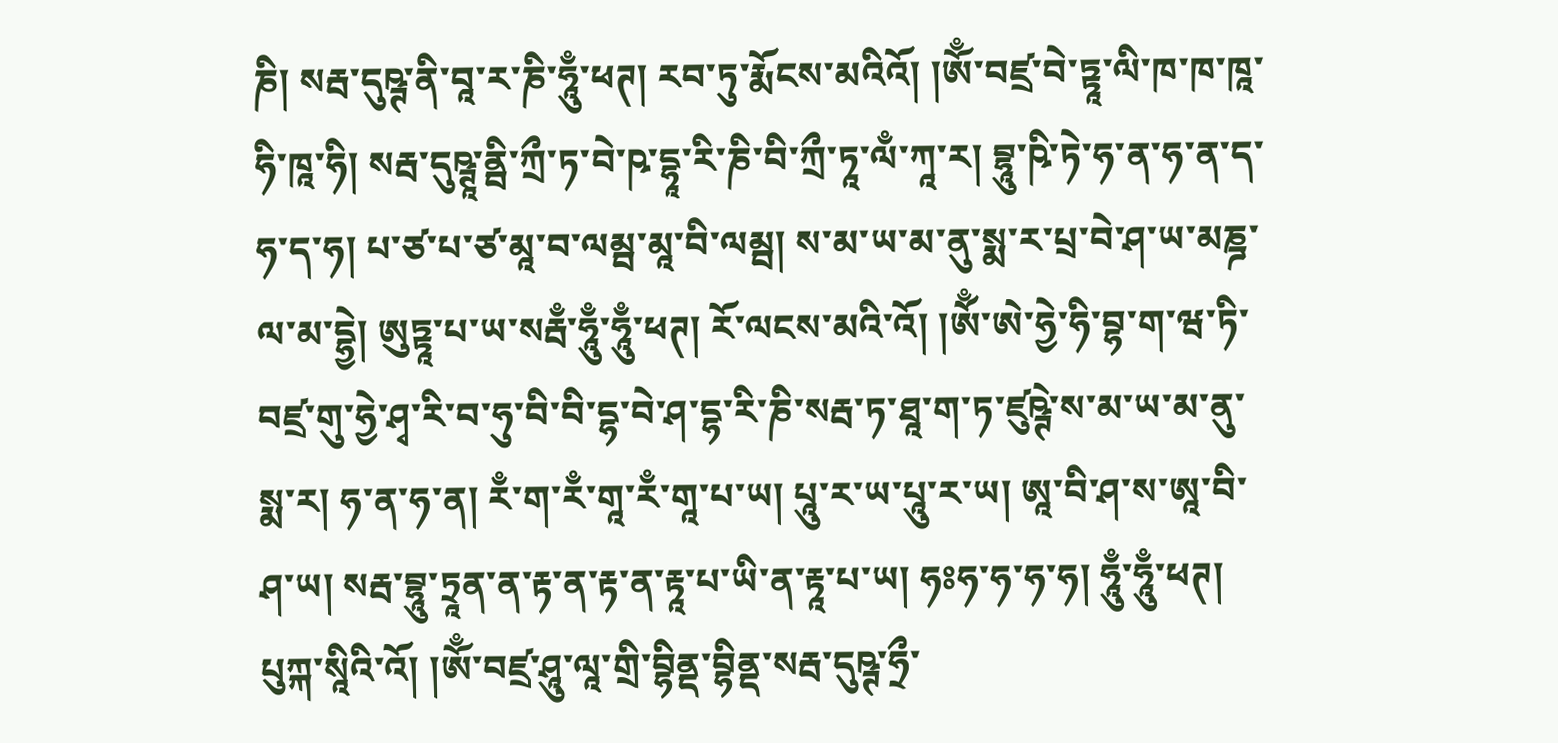ཎི། སརྦ་དུཥྚ་ནི་བཱ་ར་ཎི་ཧཱུྃ་ཕཊ། རབ་ཏུ་རྨོངས་མའིའོ། །ཨོྃ་བཛྲ་བེ་ཏྟཱ་ལི་ཁ་ཁ་ཁཱ་ཧི་ཁཱ་ཧི། སརྦ་དུཥྚཱ་ནྦི་ཀྲྀ་ཏ་བེ་ཥ་དྷཱ་རི་ཎི་བི་ཀྲྀ་ཏཱ་ལྃ་ཀཱ་ར། བྷཱུ་ཥི་ཏེ་ཧ་ན་ཧ་ན་ད་ཧ་ད་ཧ། པ་ཙ་པ་ཙ་མཱ་བ་ལམྦ་མཱ་བི་ལམྦ། ས་མ་ཡ་མ་ནུ་སྨ་ར་པྲ་བེ་ཤ་ཡ་མཎྜ་ལ་མ་དྷྱེ། ཨུཏྟཱ་པ་ཡ་སརྦྃ་ཧཱུྃ་ཧཱུྃ་ཕཊ། རོ་ལངས་མའི་འོ། །ཨོྃ་ཨེ་ཧྱེ་ཧི་བྷ་ག་ཝ་ཏི་བཛྲ་གུ་ཧྱེ་ཤྭ་རི་བ་ཧུ་བི་བི་དྷ་བེ་ཤ་དྷ་རི་ཎི་སརྦ་ཏ་ཐཱ་ག་ཏ་ཛུཥྚེ་ས་མ་ཡ་མ་ནུ་སྨ་ར། ཧ་ན་ཧ་ན། རྃ་ག་རྃ་གཱ་རྃ་གཱ་པ་ཡ། པཱུ་ར་ཡ་པཱུ་ར་ཡ། ཨཱ་བི་ཤ་ས་ཨཱ་བི་ཤ་ཡ། སརྦ་བྷཱུ་ཏྲཱན་ན་རྟ་ན་རྟ་ན་རྟཱ་པ་ཡི་ན་རྟཱ་པ་ཡ། ཧཿཧ་ཧ་ཧ་ཧ། ཧཱུྃ་ཧཱུྃ་ཕཊ། པུཀྐ་སཱིའི་འོ། །ཨོྃ་བཛྲ་ཤཱུ་ལཱ་གྲི་བྷིནྡ་བྷིནྡ་སརྦ་དུཥྚ་ཧྲྀ་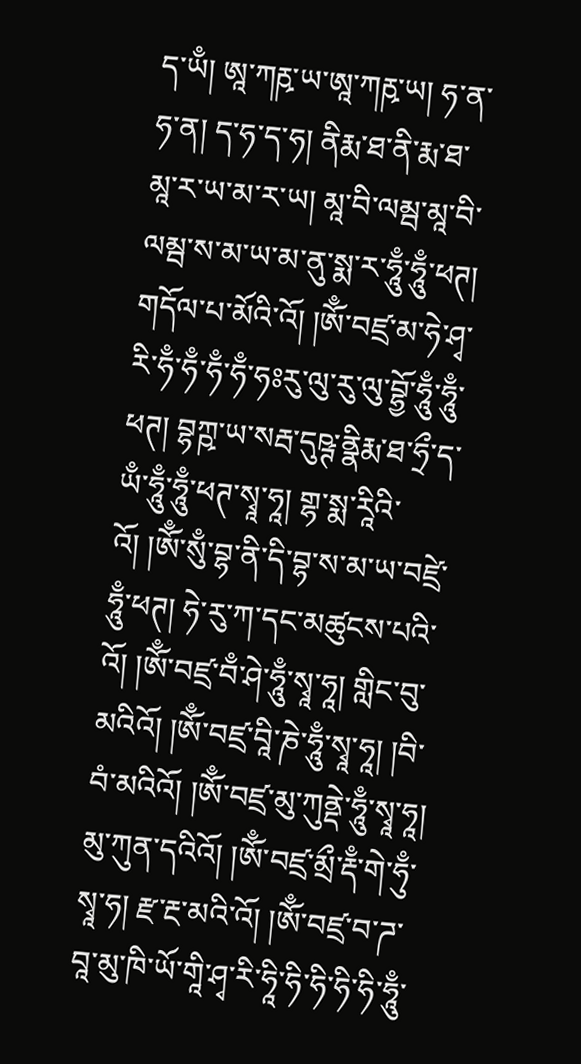ད་ཡྃ། ཨཱ་ཀརྵ་ཡ་ཨཱ་ཀརྵ་ཡ། ཧ་ན་ཧ་ན། ད་ཧ་ད་ཧ། ནིརྨ་ཐ་ནི་རྨ་ཐ་མཱ་ར་ཡ་མ་ར་ཡ། མཱ་བི་ལམྦ་མཱ་བི་ལམྦ་ས་མ་ཡ་མ་ནུ་སྨ་ར་ཧཱུྃ་ཧཱུྃ་ཕཊ། གདོལ་པ་མོའི་འོ། །ཨོྃ་བཛྲ་མ་ཧེ་ཤྭ་རི་ཧྃ་ཧྃ་ཧྃ་ཧྃ་ཧཿརུ་ལུ་རུ་ལུ་བྷྱོ་ཧཱུྃ་ཧཱུྃ་ཕཊ། བྷཀྵ་ཡ་སརྦ་དུཥྚ་ནྣིརྨ་ཐ་ཧྲྀ་ད་ཡྃ་ཧཱུྃ་ཧཱུྃ་ཕཊ་སྭཱ་ཧཱ། གྷ་སྨ་རཱིའི་འོ། །ཨོྃ་སུྃ་བྷ་ནི་དི་བྷ་ས་མ་ཡ་བཛྲེ་ཧཱུྃ་ཕཊ། ཧེ་རུ་ཀ་དང་མཚུངས་པའི་འོ། །ཨོྃ་བཛྲ་བྃ་ཤེ་ཧཱུྃ་སྭཱ་ཧཱ། གླིང་བུ་མའིའོ། །ཨོྃ་བཛྲ་བཱི་ཎེ་ཧཱུྃ་སྭཱ་ཧཱ། །བི་བཾ་མའིའོ། །ཨོྃ་བཛྲ་མུ་ཀུནྡེ་ཧཱུྃ་སྭཱ་ཧཱ། མུ་ཀུན་དའིའོ། །ཨོྃ་བཛྲ་མྲྀ་རྡྃ་གེ་ཧུྃ་སྭཱ་ཧ། རྫ་རྔ་མའི་འོ། །ཨོྃ་བཛྲ་བ་ཌ་བཱ་མུ་ཁི་ཡོ་གཱི་ཤྭ་རི་ཧཱི་ཧི་ཧི་ཧི་ཧི་ཧཱུྃ་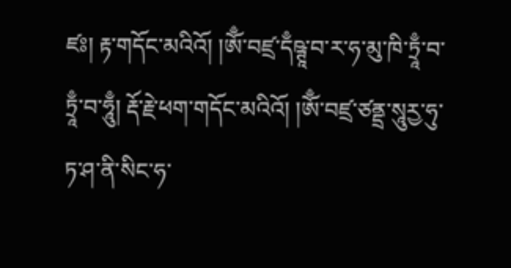ཛཿ། རྟ་གདོང་མའིའོ། །ཨོྃ་བཛྲ་དྃཥྚཱ་བ་ར་ཧ་མུ་ཁི་ཏྲཱྃ་བ་ཏྲཱྃ་བ་ཧཱུྃ། རྡོ་རྗེ་ཕག་གདོང་མའིའོ། །ཨོྃ་བཛྲ་ཙནྡྲ་སཱུརྱ་ཧུ་ཏ་ཤ་ནི་སིང་ཧ་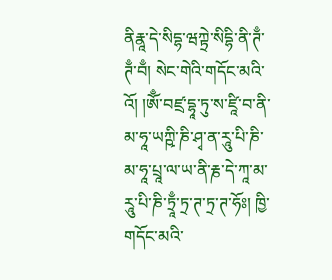ནིརྣཱ་དེ་སིདྷ་ཝཀྟྲེ་སིདྷི་ནི་ཊྃ་ཊྃ་བྃ། སེང་གེའི་གདོང་མའི་འོ། །ཨོྃ་བཛྲ་དྷཱ་ཏུ་ས་ཛཱི་བ་ནི་མ་ཧཱ་ཡཀྵི་ཎི་ཤྭ་ན་རཱུ་པི་ཎི་མ་ཧཱ་པྲཱ་ལ་ཡ་ནི་རྞ་དེ་ཀཱ་མ་རཱུ་པི་ཎི་ཏྲཱྃ་ཏྲ་ཊ་ཏྲ་ཊ་ཧོཿ། ཁྱི་གདོང་མའི་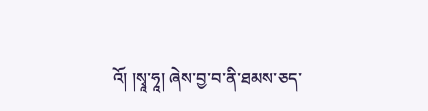འོ། །སྭཱ་ཧཱ། ཞེས་བྱ་བ་ནི་ཐམས་ཅད་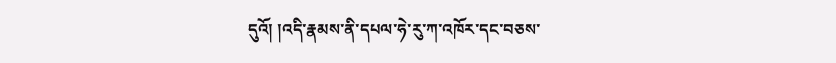དུའོ། །འདི་རྣམས་ནི་དཔལ་ཧེ་རུ་ཀ་འཁོར་དང་བཅས་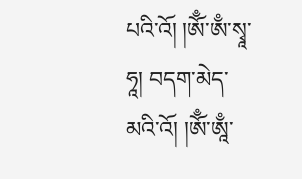པའི་འོ། །ཨོྃ་ཨྃ་སྭཱ་ཧཱ། བདག་མེད་མའི་འོ། །ཨོྃ་ཨཱྃ་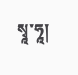སྭཱ་ཧཱ།